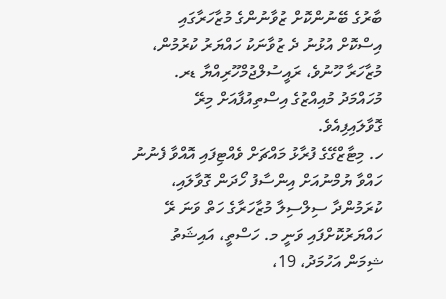ބާރުގެ ބޭނުންކޮށް ޒުވާނުންގެ މުޒާހަރާގައި އިސްކޮށް އުޅުނު ދެ ޒުވާނަކު ހައްޔަރު ކުރުމުން، މުޒާހަރާ ހޫނުވެ، ރައީސުލްޖުމްހޫރިއްޔާ ޑރ. މުހައްމަދު މުއިއްޒުގެ އިސްތިއުފާއަށް މިރޭ ގޮވާލައިފިއެވެ.
ހ. މިޓާޒްގޭގެ ފުރާޅު މައްޗަށް ވެއްޓިފައި އޮއްވާ ފެނުނު ހައްވާ ޔުމްނުއަށް އިންސާފު ހޯދަން ގޮވާލައި، ކުރަމުންދާ ސިލްސިލާ މުޒާހަރާގެ ހަތް ވަނަ ރޭ ހައްޔަރުކޮށްފައި ވަނީ މ. ހަސްތީ، އައިޝަތު ޝިމަން އަހުމަދު، 19،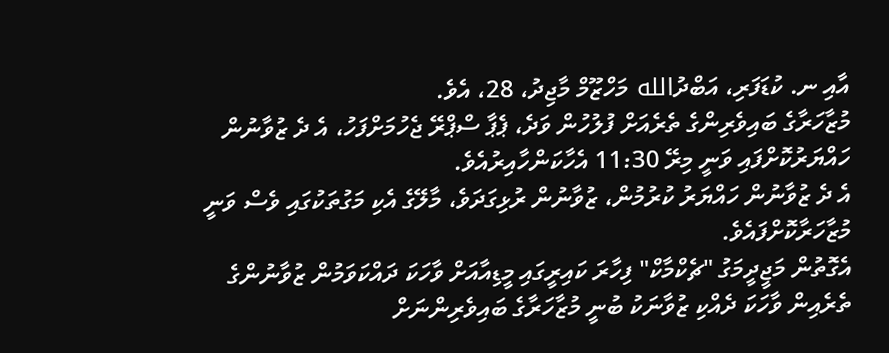އާއި ނ. ކުޑަފަރި، އަބްދުالله މަހްޒޫމް މާޖިދު، 28، އެވެ.
މުޒާހަރާގެ ބައިވެރިންގެ ތެރެއަށް ފުލުހުން ވަދެ، ޕެޕާ ސްޕްރޭ ޖެހުމަށްފަހު، އެ ދެ ޒުވާނުން ހައްޔަރުކޮށްފައި ވަނީ މިރޭ 11:30 އެހާކަންހާއިރުއެވެ.
އެ ދެ ޒުވާނުން ހައްޔަރު ކުރުމުން، ޒުވާނުން ރުޅިގަދަވެ، މާލޭގެ އެކި މަގުތަކުގައި ވެސް ވަނީ މުޒާހަރާކޮށްފައެވެ.
އެގޮތުން މަޖީދީމަގު "ޗެކްމާކް" ފިހާރަ ކައިރީގައި މީޑިއާއަށް ވާހަކަ ދައްކަވަމުން ޒުވާނުންގެ ތެރެއިން ވާހަކަ ދެއްކި ޒުވާނަކު ބުނީ މުޒާހަރާގެ ބައިވެރިންނަށް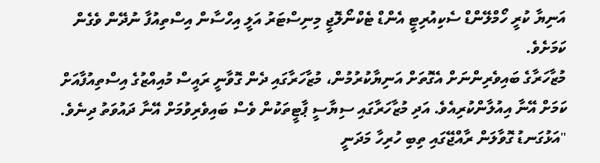އަނިޔާ ކުރީ ހޯމްލޭންޑް ސެކިއުރިޓީ އެންޑް ޓެކްނޯލޮޖީ މިނިސްޓަރު އަލީ އިހްސާން އިސްތިއުފާ ނުދޭން ވެގެން ކަމަށެވެ.
މުޒާހަރާގެ ބައިވެރިންނަށް އެގޮތަށް އަނިޔާކުރުމުން، މުޒާހަރާގައި ދެން ގޮވާނީ ރައީސް މުއިއްޒުގެ އިސްތިއުފާއަށް ކަމަށް އޭނާ އިއުލާންކުރިއެވެ. އަދި މުޒާހަރާގައި ސިޔާސީ ޕާޓީތަކުން ވެސް ބައިވެރިވުމަށް އޭނާ ދައުވަތު ދިނެވެ.
"އަޅުގަނޑު ގޮވާލަން ރާއްޖޭގައި ތިބި ހުރިހާ މަދަނީ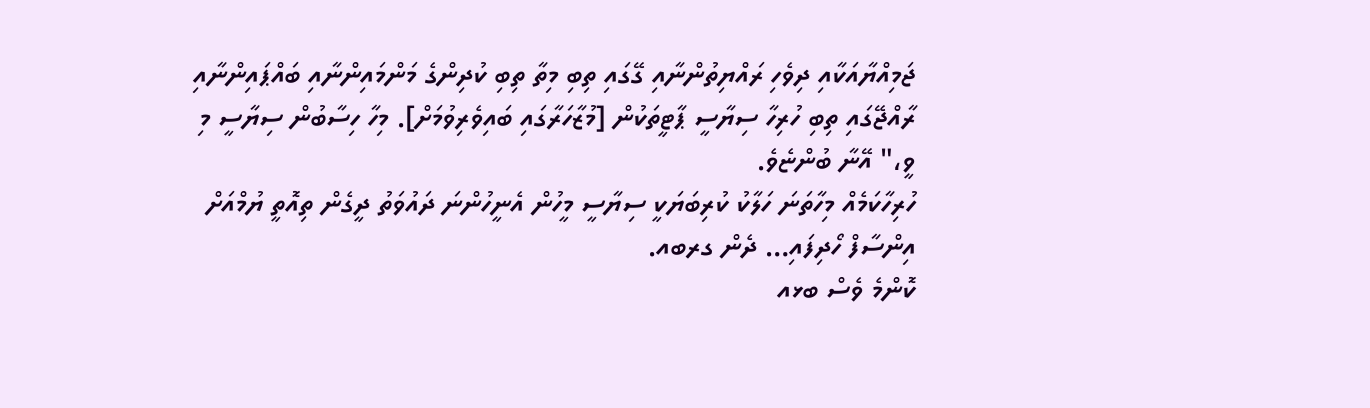ޖަމިއްޔާއަކާއި ދިވެހި ރައްޔިތުންނާއި ގޭގައި ތިބި މިތާ ތިބި ކުދިންގެ މަންމައިންނާއި ބައްޕައިންނާއި ރާއްޖޭގައި ތިބި ހުރިހާ ސިޔާސީ ޕާޓީތަކުން [މުޒާހަރާގައި ބައިވެރިވުމަށް]. މިހާ ހިސާބުން ސިޔާސީ މި ވީ،" އޭނާ ބުންޏެވެ.
ހުރިހާކަމެއް މިހާތަނަ ހަލާކު ކުރިބަޔަކީ ސިޔާސީ މީހުން އެނީހުންނަ ދައުވަތު ދީގެން ތިއޮތީ ޔުމްއަށް އިންސާފް ހޯދިފައި… ދެން ގރބއ.
ކޮންމެ ވެސް ބޅއ